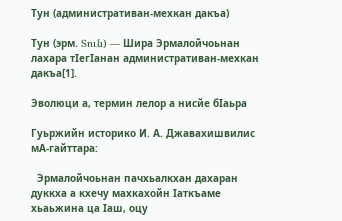Тун (административан-мехкан дакъа)

Тун (эрм. Տուն) — Шира Эрмалойчоьнан лахара тӀегӀанан административан-мехкан дакъа[1].

Эволюци а, термин лелор а нисйе бӀаьра

Гуьржийн историко И. А. Джавахишвилис мА-гайттара:

  Эрмалойчоьнан пачхьалкхан дахаран дуккха а кхечу махкахойн Ӏаткъаме хьаьжина ца Ӏаш, оцу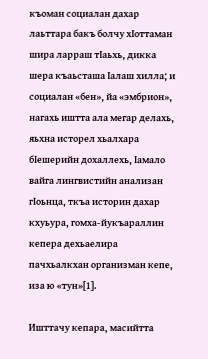къоман социалан дахар лаьттара бакъ болчу хӀоттаман шира ларраш тӀаьхь, дикка шера къаьсташа Ӏалаш хилла; и социалан «бен», йа «эмбрион», нагахь иштта ала мегар делахь, яьхна исторел хьалхара бӀешерийн дохаллехь, Ӏамало вайга лингвистийн анализан гӀоьнца, ткъа историн дахар кхуьура, гомха-йукъараллин кепера дехьаелира пачхьалкхан организман кепе, иза ю «тун»[1].

Ишттачу кепара, масийтта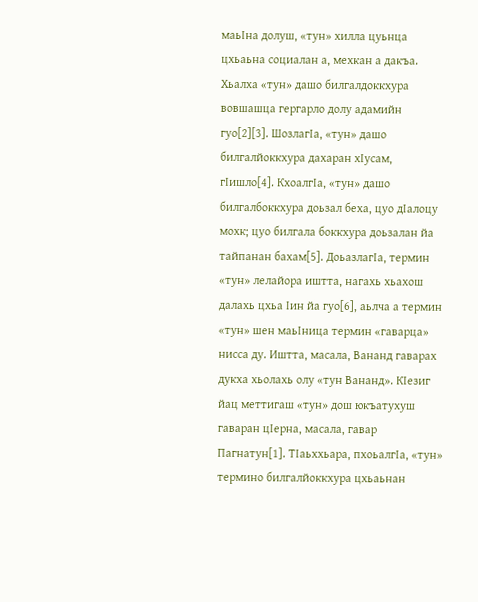маьӀна долуш, «тун» хилла цуьнца цхьаьна социалан а, мехкан а дакъа. Хьалха «тун» дашо билгалдоккхура вовшашца гергарло долу адамийн гуо[2][3]. ШозлагӀа, «тун» дашо билгалйоккхура дахаран хӀусам, гӀишло[4]. КхоалгӀа, «тун» дашо билгалбоккхура доьзал беха, цуо дӀалоцу мохк; цуо билгала боккхура доьзалан йа тайпанан бахам[5]. ДоьазлагӀа, термин «тун» лелайора иштта, нагахь хьахош далахь цхьа Ӏин йа гуо[6], аьлча а термин «тун» шен маьӀница термин «гаварца» нисса ду. Иштта, масала, Вананд гаварах дукха хьолахь олу «тун Вананд». КӀезиг йац меттигаш «тун» дош юкъатухуш гаваран цӀерна, масала, гавар Пагнатун[1]. ТӀаьххьара, пхоьалгӀа, «тун» термино билгалйоккхура цхьаьнан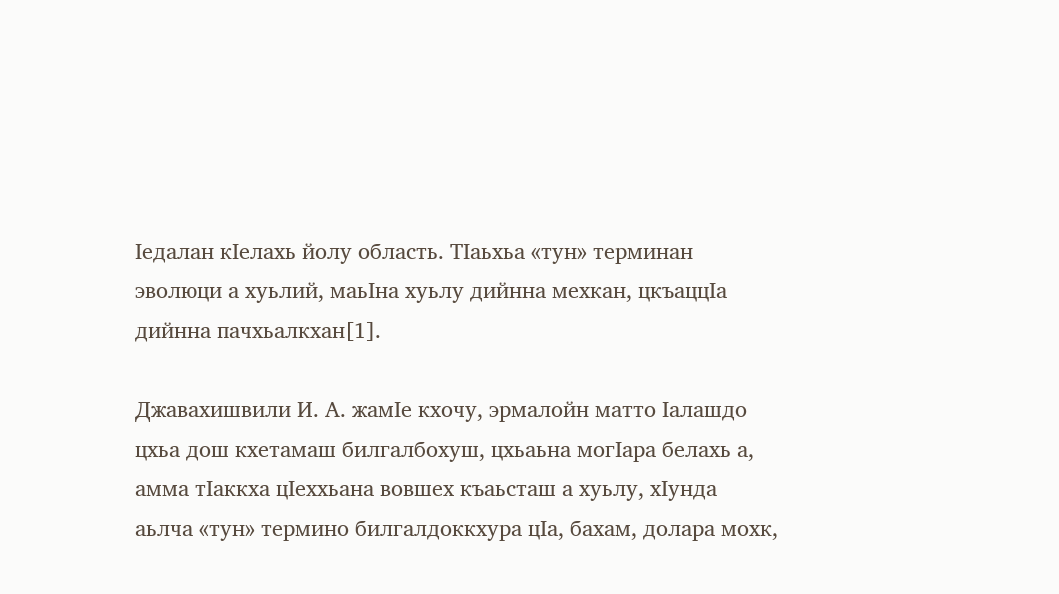Ӏедалан кӀелахь йолу область. ТӀаьхьа «тун» терминан эволюци а хуьлий, маьӀна хуьлу дийнна мехкан, цкъаццӀа дийнна пачхьалкхан[1].

Джавахишвили И. А. жамӀе кхочу, эрмалойн матто Ӏалашдо цхьа дош кхетамаш билгалбохуш, цхьаьна могӀара белахь а, амма тӀаккха цӀеххьана вовшех къаьсташ а хуьлу, хӀунда аьлча «тун» термино билгалдоккхура цӀа, бахам, долара мохк,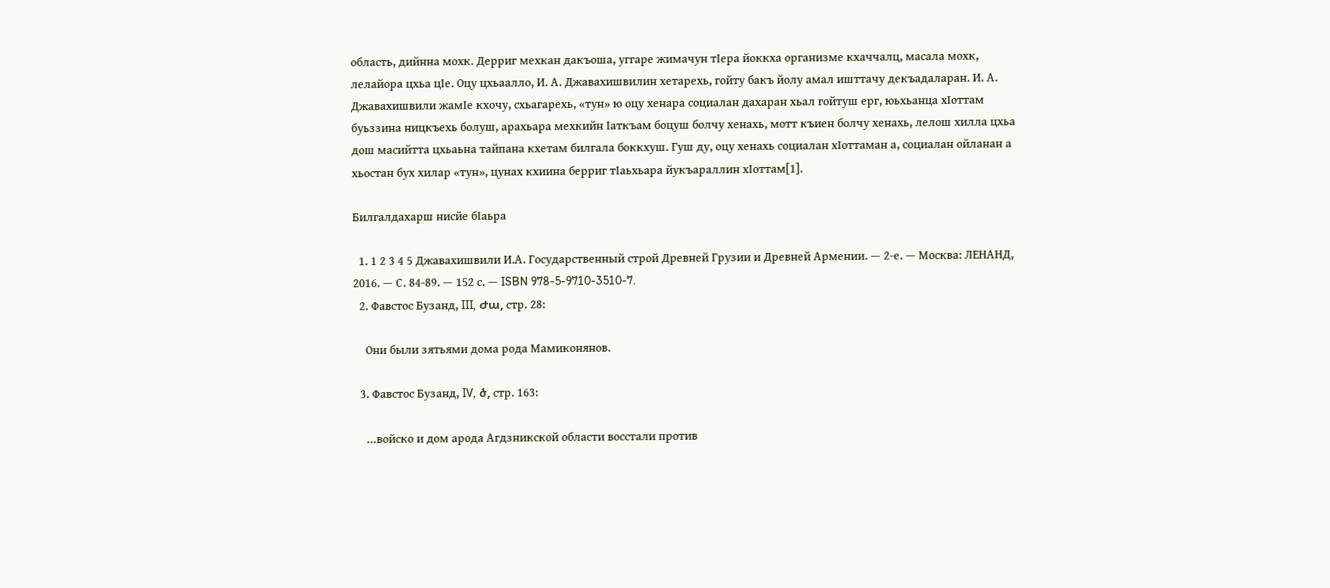область, дийнна мохк. Дерриг мехкан дакъоша, уггаре жимачун тӀера йоккха организме кхаччалц, масала мохк, лелайора цхьа цӀе. Оцу цхьаалло, И. А. Джавахишвилин хетарехь, гойту бакъ йолу амал ишттачу декъадаларан. И. А. Джавахишвили жамӀе кхочу, схьагарехь, «тун» ю оцу хенара социалан дахаран хьал гойтуш ерг, юьхьанца хӀоттам буьззина ницкъехь болуш, арахьара мехкийн Ӏаткъам боцуш болчу хенахь, мотт къиен болчу хенахь, лелош хилла цхьа дош масийтта цхьаьна тайпана кхетам билгала боккхуш. Гуш ду, оцу хенахь социалан хӀоттаман а, социалан ойланан а хьостан бух хилар «тун», цунах кхиина берриг тӀаьхьара йукъараллин хӀоттам[1].

Билгалдахарш нисйе бӀаьра

  1. 1 2 3 4 5 Джавахишвили И.А. Государственный строй Древней Грузии и Древней Армении. — 2-е. — Москва: ЛЕНАНД, 2016. — С. 84-89. — 152 с. — ISBN 978-5-9710-3510-7.
  2. Фавстос Бузанд, III, Ժա, стр. 28:

    Они были зятьями дома рода Мамиконянов.

  3. Фавстос Бузанд, IV, ծ, стр. 163:

    …войско и дом арода Агдзникской области восстали против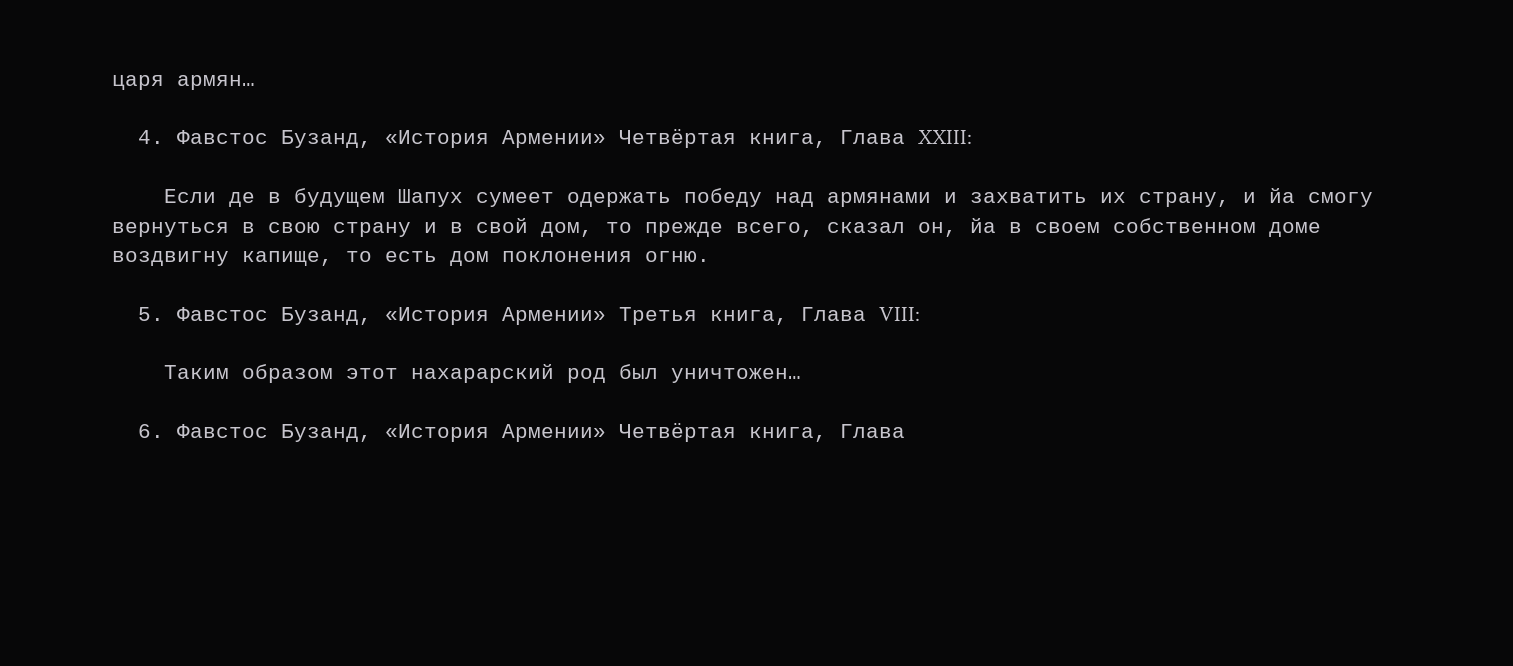царя армян…

  4. Фавстос Бузанд, «История Армении» Четвёртая книга, Глава XXIII:

    Если де в будущем Шапух сумеет одержать победу над армянами и захватить их страну, и йа смогу вернуться в свою страну и в свой дом, то прежде всего, сказал он, йа в своем собственном доме воздвигну капище, то есть дом поклонения огню.

  5. Фавстос Бузанд, «История Армении» Третья книга, Глава VIII:

    Таким образом этот нахарарский род был уничтожен…

  6. Фавстос Бузанд, «История Армении» Четвёртая книга, Глава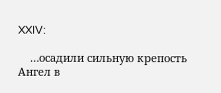XXIV:

    …осадили сильную крепость Ангел в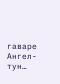гаваре Ангел-тун…